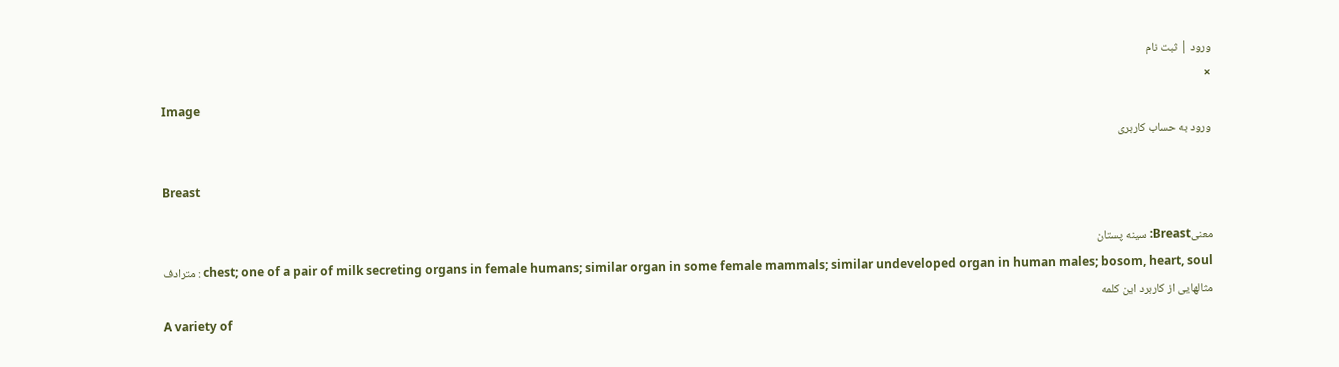ورود | ثبت نام
×
Image
ورود به حساب کاربری

Breast

معنیBreast: سینه پستان
مترادف : chest; one of a pair of milk secreting organs in female humans; similar organ in some female mammals; similar undeveloped organ in human males; bosom, heart, soul
مثالهایی از کاربرد این کلمه
A variety of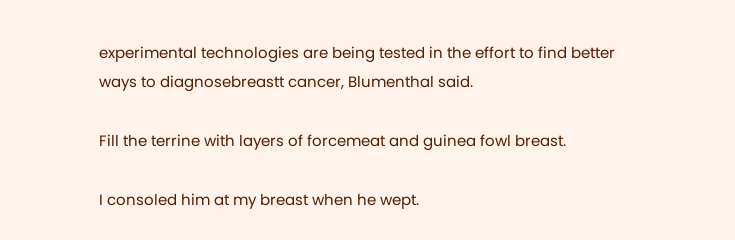experimental technologies are being tested in the effort to find better ways to diagnosebreastt cancer, Blumenthal said.

Fill the terrine with layers of forcemeat and guinea fowl breast.

I consoled him at my breast when he wept.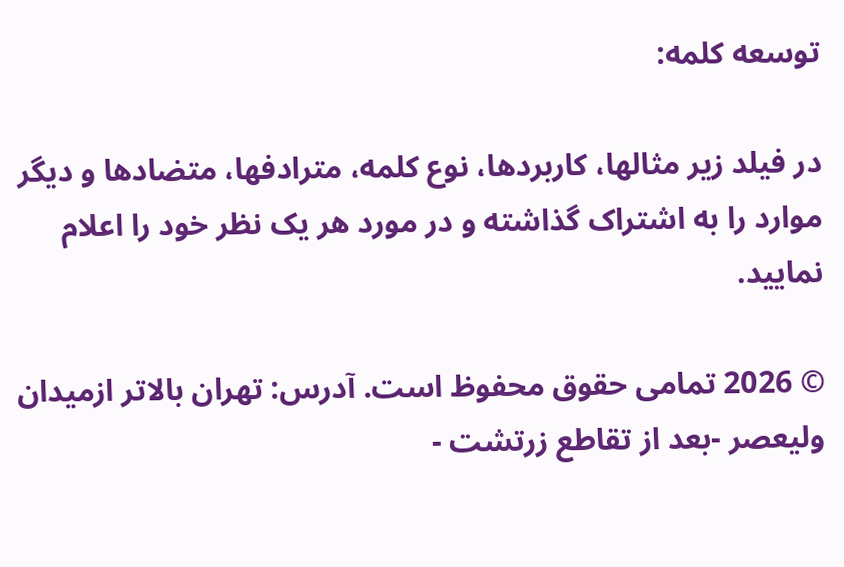توسعه کلمه:

در فیلد زیر مثالها، کاربردها، نوع کلمه، مترادفها، متضادها و دیگر موارد را به اشتراک گذاشته و در مورد هر یک نظر خود را اعلام نمایید.

© 2026 تمامی حقوق محفوظ است. آدرس: تهران بالاتر ازمیدان ولیعصر -بعد از تقاطع زرتشت -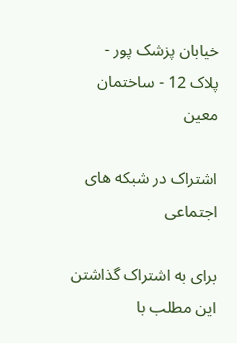خیابان پزشک پور - پلاک 12 - ساختمان معین

اشتراک در شبکه های اجتماعی

برای به اشتراک گذاشتن این مطلب با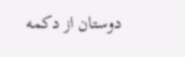دوستان از دکمه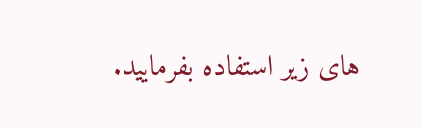های زیر استفاده بفرمایید.